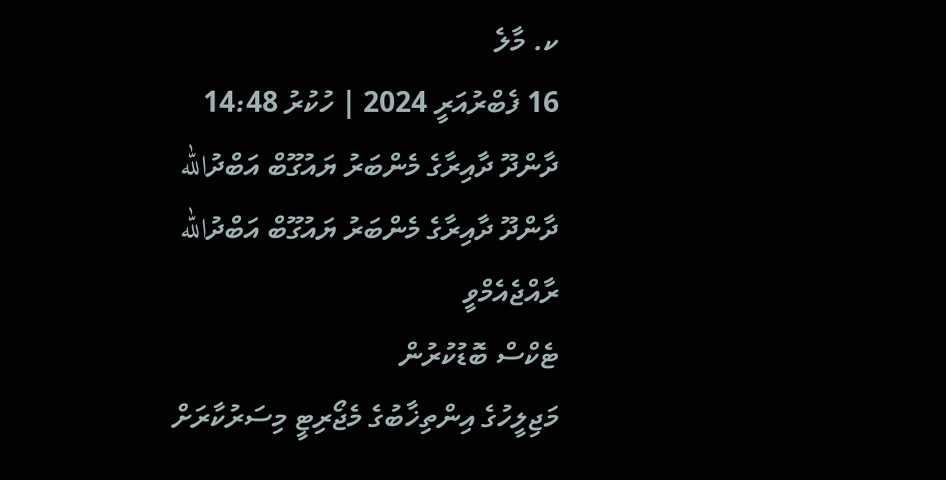ކ. މާލެ
16 ފެބްރުއަރީ 2024 | ހުކުރު 14:48
ދާންދޫ ދާއިރާގެ މެންބަރު ޔައުގޫބް އަބްދުالله
ދާންދޫ ދާއިރާގެ މެންބަރު ޔައުގޫބް އަބްދުالله
ރާއްޖެއެމްވީ
ޓެކްސް ބޮޑުކުރުން
މަޖިލީހުގެ އިންތިޚާބުގެ މެޖޯރިޓީ މިސަރުކާރަށް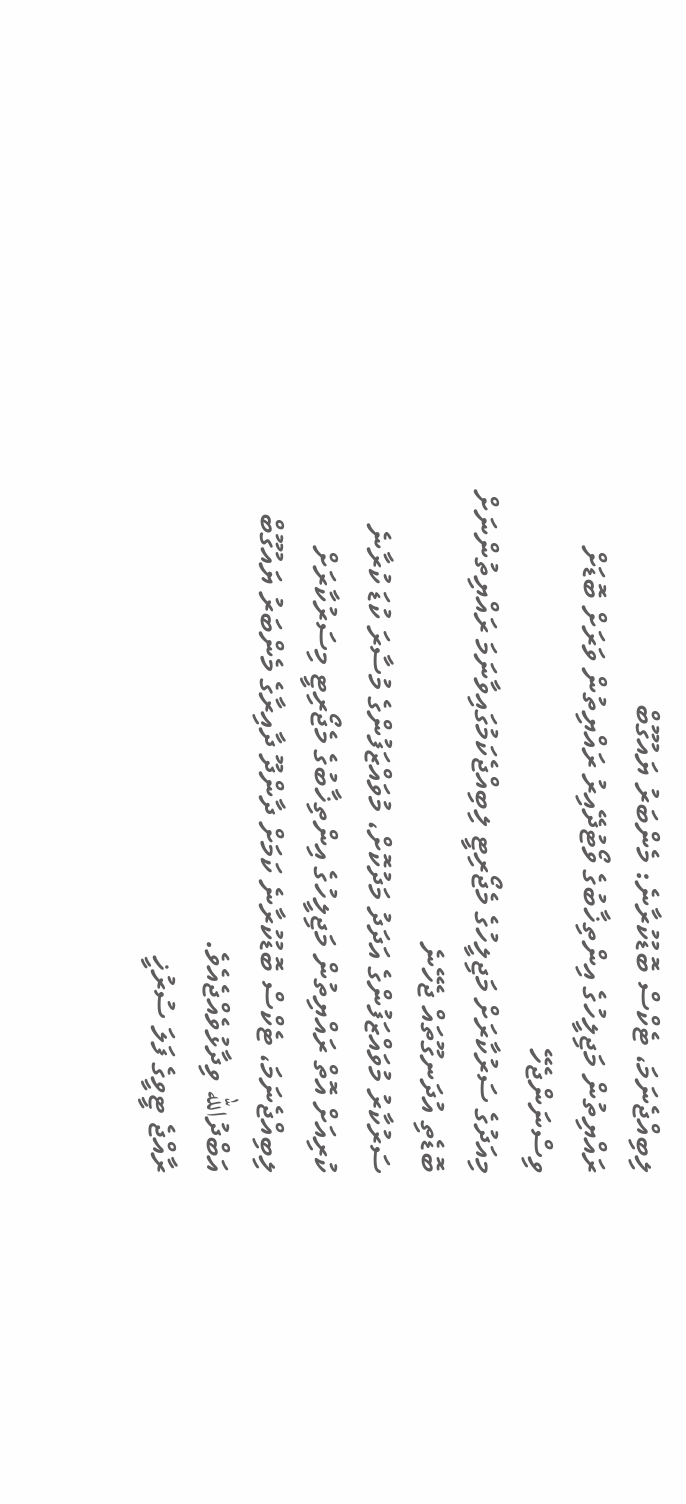ލިބިއްޖެނަމަ، ޓެކްސް ބޮޑުކުރާނެ: މެންބަރު ޔައުގޫބް
ރައްޔިތުން މަޖިލީހުގެ އިންތިޚާބުގެ ވޯޓުދޭއިރު ރައްޔިތުން ވަރަށް ބޮޑަށް ވިސްނަންޖެހޭ
މިއަދުގެ ސަރުކާރަށް މަޖިލީހުގެ މެޖޯރިޓީ ލިބިއްޖެކަމުގައިވާނަމަ ރައްޔިތުންނަށް ބޮޑެތި އުދަނގޫތައް ޖެހޭނެ
ސަރުކާރު މުވައްޒަފުންގެ އަދަދު މަދުކޮށް، މުވައްޒަފުންގެ މުސާރަ ކުޑަ ކުރާނެ
ކުރިއަށް އޮތް ރައްޔިތުން މަޖިލީހުގެ އިންތިޚާބުގެ މެޖޯރިޓީ މިސަރުކާރަށް ލިބިއްޖެނަމަ، ޓެކްސް ބޮޑުކުރާނެ ކަމަށް ދާންދޫ ދާއިރާގެ މެންބަރު ޔައުގޫބް އަބްދުالله ވިދާޅުވެއްޖެއެވެ.
ރާއްޖެ ޓީވީގެ ފަލަ ސުރުޚީ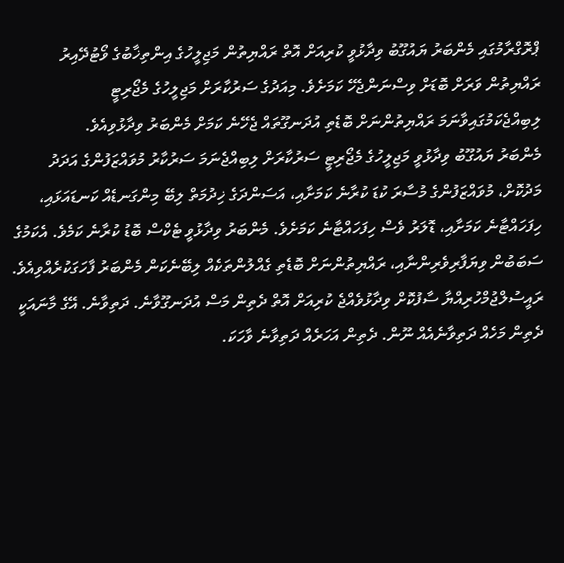ޕްރޮގްރާމުގައި މެންބަރު ޔައުގޫބު ވިދާޅުވީ ކުރިއަށް އޮތް ރައްޔިތުން މަޖިލީހުގެ އިންތިޚާބުގެ ވޯޓުދޭއިރު ރައްޔިތުން ވަރަށް ބޮޑަށް ވިސްނަންޖެހޭ ކަމަށެވެ. މިއަދުގެ ސަރުކާރަށް މަޖިލީހުގެ މެޖޯރިޓީ ލިބިއްޖެކަމުގައިވާނަމަ ރައްޔިތުންނަށް ބޮޑެތި އުދަނގޫތައް ޖެހޭނެ ކަމަށް މެންބަރު ވިދާޅުވިއެވެ.
މެންބަރު ޔައުގޫބު ވިދާޅުވީ މަޖިލީހުގެ މެޖޯރިޓީ ސަރުކާރަށް ލިބިއްޖެނަމަ ސަރުކާރު މުވައްޒަފުންގެ އަދަދު މަދުކޮށް، މުވައްޒަފުންގެ މުސާރަ ކުޑަ ކުރާނެ ކަމަށާއި، އަސަންދަގެ ޚިދުމަތް ލިބޭ މިންގަނޑެއް ކަނޑައަޅައި، ހިފަހައްޓާނެ ކަމަށާއި، ޑޮލަރު ވެސް ހިފަހައްޓާނެ ކަމަށެވެ. މެންބަރު ވިދާޅުވީ ޓެކްސް ބޮޑު ކުރާނެ ކަމެވެ. އެކަމުގެ ސަބަބުން ވިޔަފާރިވެރިންނާއި، ރައްޔިތުންނަށް ބޮޑެތި ގެއްލުންތަކެއް ލިބޭނެކަން މެންބަރު ފާހަގަކުރެއްވިއެވެ.
ރައީސުލްޖުމްހުރިއްޔާ ސާފުކޮށް ވިދާޅުވެއްޖެ ކުރިއަށް އޮތް ދެތިން މަސް އުދަނގޫވާނެ. ދަތިވާނެ. އޭގެ މާނައަކީ ދެތިން މަހެއް ދަތިވާނެއެއް ނޫން. ދެތިން އަހަރެއް ދަތިވާނެ ވާހަކަ.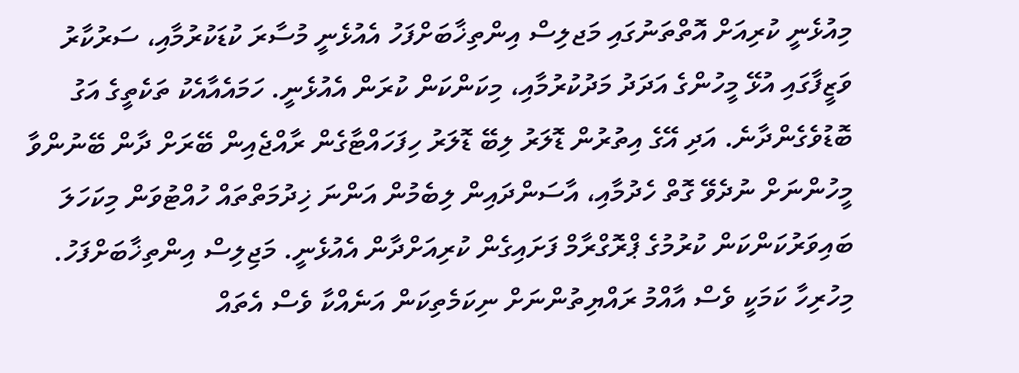މިއުޅެނީ ކުރިއަށް އޮތްތަނުގައި މަޖލިސް އިންތިޚާބަށްފަހު އެއުޅެނީ މުސާރަ ކުޑަކުރުމާއި، ސަރުކާރު ވަޒީފާގައި އުޅޭ މީހުންގެ އަދަދު މަދުކުރުމާއި، މިކަންކަން ކުރަން އެއުޅެނީ. ހަމައެއާއެކު ތަކެތީގެ އަގު ބޮޑުވެގެންދާނެ. އަދި އޭގެ އިތުރުން ޑޮލަރު ލިބޭ ޑޮލަރު ހިފަހައްޓާގެން ރާއްޖެއިން ބޭރަށް ދާން ބޭނުންވާ މީހުންނަށް ނުދެވޭ ގޮތް ހެދުމާއި، އާސަންދައިން ލިބެމުން އަންނަ ޚިދުމަތްތައް ހުއްޓުވަން މިކަހަލަ ބައިވަރުކަންކަން ކުރުމުގެ ޕްރޮގްރާމް ފަށައިގެން ކުރިއަށްދާން އެއުޅެނީ. މަޖިލިސް އިންތިޚާބަށްފަހު. މިހުރިހާ ކަމަކީ ވެސް އާއްމު ރައްޔިތުންނަށް ނިކަމެތިކަން އަނެއްކާ ވެސް އެތައް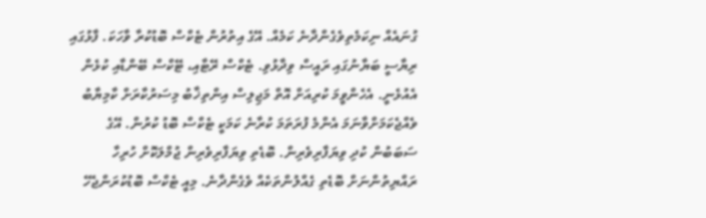ގުނައެއް ނިކަމެތިވެގެންދާނެ ކަމެއް. އޭގެ އިތުރުން ޓެކްސް ބޮޑުކުރާ ވާހަކަ. ފާޅުގައި ރިޔާސީ ބަޔާނުގައި ރައީސް ވިދާޅުވި. ޓެކްސް ރޭޓާއި، ޓޭކްސް ބޭންޑާއި ކުޅެން އެއުޅެނީ. އެހެންވީމަ ކުރިއަށް އޮތް މަޖިލިސް އިންތިޚާބު މިސަރުކާރަށް ކާމިޔާބު ވެއްޖެކަމަށްވާނަމަ އެންމެ ފުރަތަމަ ކުރާނެ ކަމަކީ ޓެކްސް ބޮޑު ކުރުން. އޭގެ ސަބަބުން ކުދި ވިޔަފާރިވެރިން. ބޮޑެތި ވިޔަފާރިވެރިން ޖުމްލަކޮށް ހުރިހާ ރައްޔިތުންނަށް ބޮޑެތި ގެއްލުންތަކެއް ވެގެންދާނެ. މިއީ ޓެކްސް ބޮޑުކުރަންޖެހޭ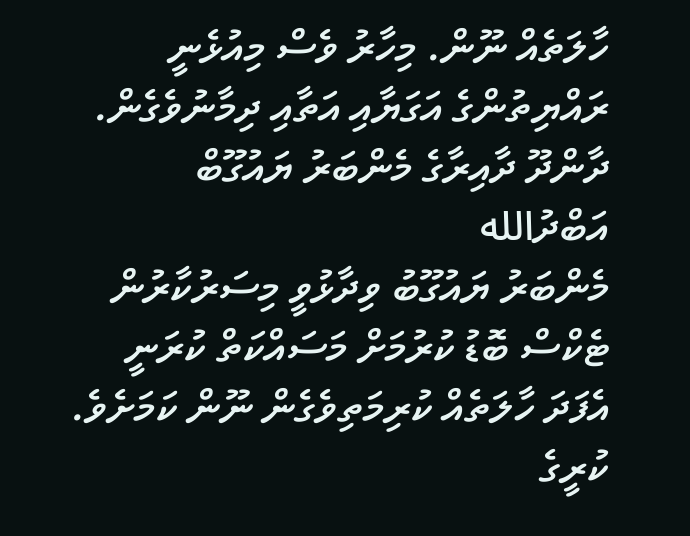ހާލަތެއް ނޫން. މިހާރު ވެސް މިއުޅެނީ ރައްޔިތުންގެ އަގަޔާއި އަތާއި ދިމާނުވެގެން.
ދާންދޫ ދާއިރާގެ މެންބަރު ޔައުގޫބް އަބްދުالله
މެންބަރު ޔައުގޫބު ވިދާޅުވީ މިސަރުކާރުން ޓެކްސް ބޮޑު ކުރުމަށް މަސައްކަތް ކުރަނީ އެފަދަ ހާލަތެއް ކުރިމަތިވެގެން ނޫން ކަމަށެވެ. ކުރީގެ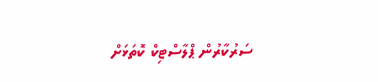ސަރުކާރުން ޕްލާސްޓިކް ކޮތަޅަށް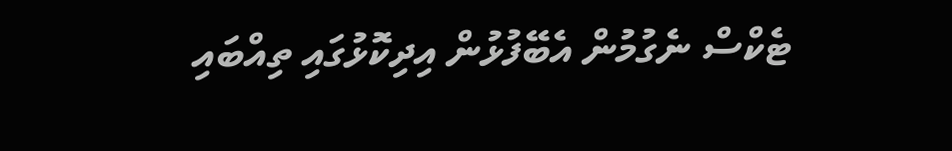ޓެކްސް ނެގުމުން އެބޭފުޅުން އިދިކޮޅުގައި ތިއްބައި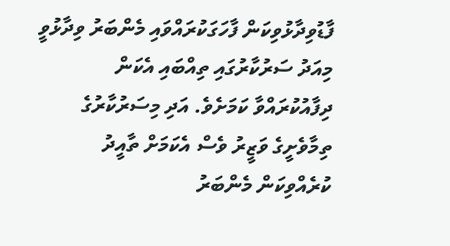ފާޑުވިދާޅުވިކަން ފާހަގަކުރައްވައި މެންބަރު ވިދާޅުވީ މިއަދު ސަރުކާރުގައި ތިއްބައި އެކަން ދިފާއުކުރައްވާ ކަމަށެވެ. އަދި މިސަރުކާރުގެ ތިމާވެށީގެ ވަޒީރު ވެސް އެކަމަށް ތާއީދު ކުރެއްވިކަން މެންބަރު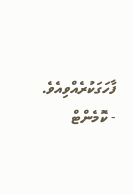ފާހަގަކުރެއްވިއެވެ.
- ކޮމެންޓް